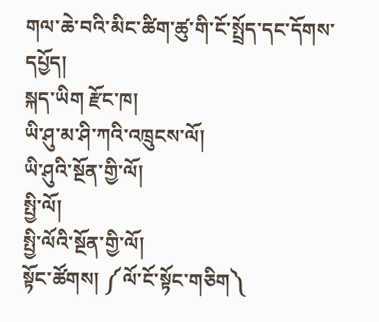གལ་ཆེ་བའི་མིང་ཚིག་ཚུ་གི་ངོ་སྤྲོད་དང་དོགས་དཔྱོད།
སྐད་ཡིག རྫོང་ཁ།
ཡི་ཤུ་མ་ཤི་ཀའི་འཁྲུངས་ལོ།
ཡི་ཤུའི་སྔོན་གྱི་ལོ།
སྤྱི་ལོ།
སྤྱི་ལོའི་སྔོན་གྱི་ལོ།
སྟོང་ཚོགས། ༼ལོ་ངོ་སྟོང་གཅིག༽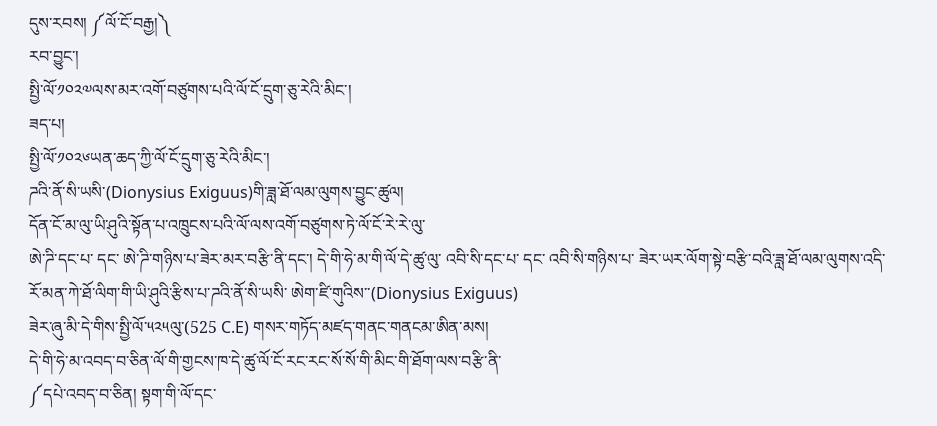དུས་རབས། ༼ལོ་ངོ་བརྒྱ།༽
རབ་བྱུང་།
སྤྱི་ལོ་༡༠༢༧ལས་མར་འགོ་བཙུགས་པའི་ལོ་ངོ་དྲུག་ཅུ་རེའི་མིང་།
ཟད་པ།
སྤྱི་ལོ་༡༠༢༦ཡན་ཆད་ཀྱི་ལོ་ངོ་དྲུག་ཅུ་རེའི་མིང་།
ཌའི་ནོ་སི་ཡསི་(Dionysius Exiguus)གི་ཟླ་ཐོ་ལམ་ལུགས་བྱུང་ཚུལ།
དོན་ངོ་མ་ལུ་ཡི་ཤུའི་སྟོན་པ་འཁྲུངས་པའི་ལོ་ལས་འགོ་བཙུགས་ཏེ་ལོ་ངོ་རེ་རེ་ལུ་
ཨེ་ཌི་དང་པ་ དང་ ཨེ་ཌི་གཉིས་པ་ཟེར་མར་བརྩི་ནི་དང་། དེ་གི་ཧེ་མ་གི་ལོ་དེ་ཚུ་ལུ་ འབི་སི་དང་པ་ དང་ འབི་སི་གཉིས་པ་ ཟེར་ཡར་ལོག་སྟེ་བརྩི་བའི་ཟླ་ཐོ་ལམ་ལུགས་འདི་
རོ་མན་ཀེ་ཐོ་ལིག་གི་ཡི་ཤུའི་རྩིས་པ་ཌའི་ནོ་སི་ཡསི་ ཨེག་ཛི་གུའིས་་(Dionysius Exiguus)
ཟེར་ཞུ་མི་དེ་གིས་སྤྱི་ལོ་༥༢༥ལུ་(525 C.E) གསར་གཏོད་མཛད་གནང་གནངམ་ཨིན་མས།
དེ་གི་ཧེ་མ་འབད་བ་ཅིན་ལོ་གི་གྱངས་ཁ་དེ་ཚུ་ལོ་ངོ་རང་རང་སོ་སོ་གི་མིང་གི་ཐོག་ལས་བརྩི་ནི་
༼དཔེ་འབད་བ་ཅིན། སྟག་གི་ལོ་དང་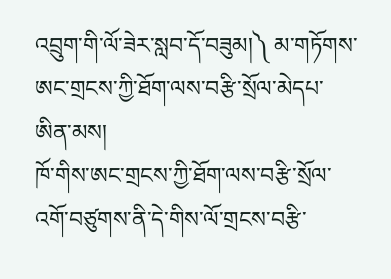འབྲུག་གི་ལོ་ཟེར་སླབ་དོ་བཟུམ།༽ མ་གཏོགས་
ཨང་གྲངས་ཀྱི་ཐོག་ལས་བརྩི་སྲོལ་མེདཔ་ཨིན་མས།
ཁོ་གིས་ཨང་གྲངས་ཀྱི་ཐོག་ལས་བརྩི་སྲོལ་འགོ་བཙུགས་ནི་དེ་གིས་ལོ་གྲངས་བརྩི་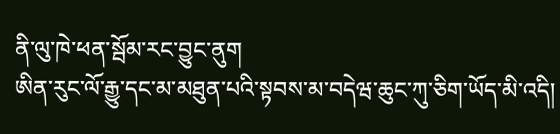ནི་ལུ་ཁེ་ཕན་སྦོམ་རང་བྱུང་ནུག
ཨིན་རུང་ལོ་རྒྱུ་དང་མ་མཐུན་པའི་སྟབས་མ་བདེཝ་ཆུང་ཀུ་ཅིག་ཡོད་མི་འདི།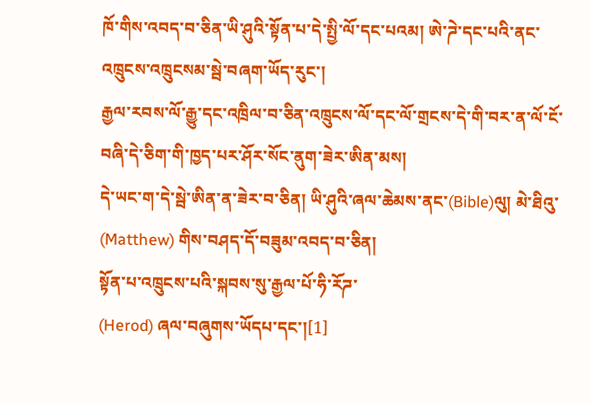ཁོ་གིས་འབད་བ་ཅིན་ཡི་ཤུའི་སྟོན་པ་དེ་སྤྱི་ལོ་དང་པའམ། ཨེ་ཌེ་དང་པའི་ནང་འཁྲུངས་འཁྲུངསམ་སྦེ་བཞག་ཡོད་རུང་།
རྒྱལ་རབས་ལོ་རྒྱུ་དང་འཁྲིལ་བ་ཅིན་འཁྲུངས་ལོ་དང་ལོ་གྲངས་དེ་གི་བར་ན་ལོ་ངོ་བཞི་དེ་ཅིག་གི་ཁྱད་པར་ཤོར་སོང་ནུག་ཟེར་ཨིན་མས།
དེ་ཡང་ག་དེ་སྦེ་ཨིན་ན་ཟེར་བ་ཅིན། ཡི་ཤུའི་ཞལ་ཆེམས་ནང་(Bible)ལུ། མེ་ཐིའུ་ (Matthew) གིས་བཤད་དོ་བཟུམ་འབད་བ་ཅིན།
སྟོན་པ་འཁྲུངས་པའི་སྐབས་སུ་རྒྱལ་པོ་ཧི་རོཌ་
(Herod) ཞལ་བཞུགས་ཡོདཔ་དང་།[1]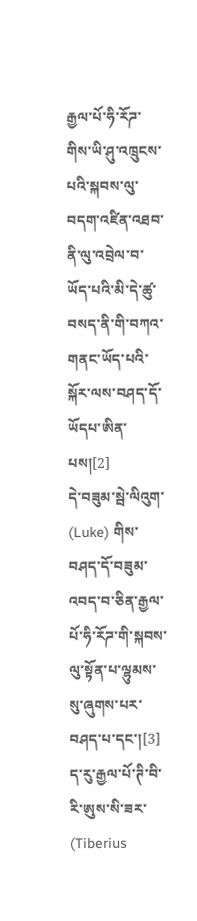རྒྱལ་པོ་ཧི་རོཌ་གིས་ཡི་ཤུ་འཁྲུངས་པའི་སྐབས་ལུ་བདག་འཛིན་འཐབ་ནི་ལུ་འབྲེལ་བ་ཡོད་པའི་མི་དེ་ཚུ་བསད་ནི་གི་བཀའ་གནང་ཡོད་པའི་སྐོར་ལས་བཤད་དོ་ཡོདཔ་ཨིན་པས།[2]
དེ་བཟུམ་སྦེ་ལིའུག་ (Luke) གིས་བཤད་དོ་བཟུམ་འབད་བ་ཅིན་རྒྱལ་པོ་ཧི་རོཌ་གི་སྐབས་ལུ་སྟོན་པ་ལྷུམས་སུ་ཞུགས་པར་བཤད་པ་དང་།[3]
ད་རུ་རྒྱལ་པོ་ཊི་བི་རི་ཨུས་སི་ཟར་ (Tiberius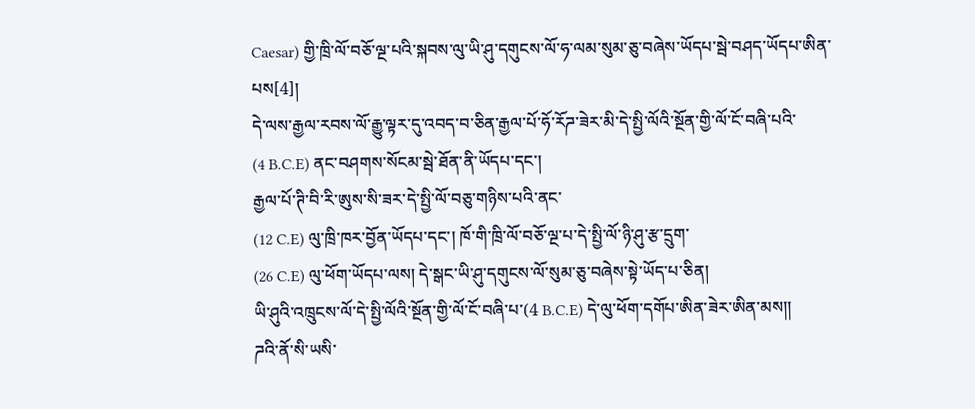Caesar) གྱི་ཁྲི་ལོ་བཅོ་ལྔ་པའི་སྐབས་ལུ་ཡི་ཤུ་དགུངས་ལོ་ཧ་ལམ་སུམ་ཅུ་བཞེས་ཡོདཔ་སྦེ་བཤད་ཡོདཔ་ཨིན་པས[4]།
དེ་ལས་རྒྱལ་རབས་ལོ་རྒྱུ་ལྟར་དུ་འབད་བ་ཅིན་རྒྱལ་པོ་ཧོ་རོཌ་ཟེར་མི་དེ་སྤྱི་ལོའི་སྔོན་གྱི་ལོ་ངོ་བཞི་པའི་
(4 B.C.E) ནང་བཤགས་སོངམ་སྦེ་ཐོན་ནི་ཡོདཔ་དང་།
རྒྱལ་པོ་ཊི་བི་རི་ཨུས་སི་ཟར་དེ་སྤྱི་ལོ་བཅུ་གཉིས་པའི་ནང་
(12 C.E) ལུ་ཁྲི་ཁར་བྱོན་ཡོདཔ་དང་། ཁོ་གི་ཁྲི་ལོ་བཅོ་ལྔ་པ་དེ་སྤྱི་ལོ་ཉི་ཤུ་རྩ་དྲུག་
(26 C.E) ལུ་ཕོག་ཡོདཔ་ལས། དེ་སྒང་ཡི་ཤུ་དགུངས་ལོ་སུམ་ཅུ་བཞེས་སྟེ་ཡོད་པ་ཅིན།
ཡི་ཤུའི་འཁྲུངས་ལོ་དེ་སྤྱི་ལོའི་སྔོན་གྱི་ལོ་ངོ་བཞི་པ་(4 B.C.E) དེ་ལུ་ཕོག་དགོཔ་ཨིན་ཟེར་ཨིན་མས།།
ཌའི་ནོ་སི་ཡསི་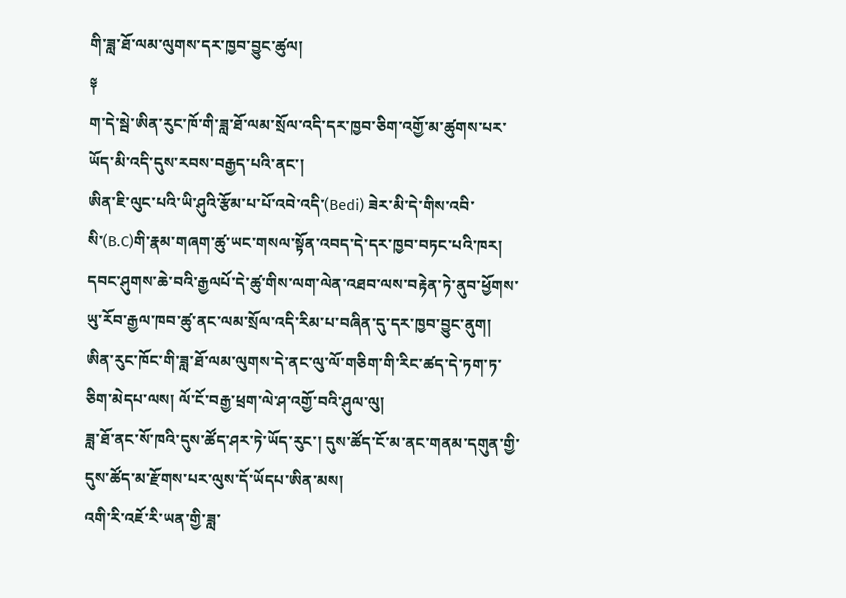གི་ཟླ་ཐོ་ལམ་ལུགས་དར་ཁྱབ་བྱུང་ཚུལ།
༈
ག་དེ་སྦེ་ཨིན་རུང་ཁོ་གི་ཟླ་ཐོ་ལམ་སྲོལ་འདི་དར་ཁྱབ་ཅིག་འགྱོ་མ་ཚུགས་པར་ཡོད་མི་འདི་དུས་རབས་བརྒྱད་པའི་ནང་།
ཨིན་ཇི་ལུང་པའི་ཡི་ཤུའི་རྩོམ་པ་པོ་འབེ་འདི་(Bedi) ཟེར་མི་དེ་གིས་འབི་སི་(B.C)གི་རྣམ་གཞག་ཚུ་ཡང་གསལ་སྟོན་འབད་དེ་དར་ཁྱབ་བཏང་པའི་ཁར། དབང་ཤུགས་ཆེ་བའི་རྒྱལཔོ་དེ་ཚུ་གིས་ལག་ལེན་འཐབ་ལས་བརྟེན་ཏེ་ནུབ་ཕྱོགས་ཡུ་རོབ་རྒྱལ་ཁབ་ཚུ་ནང་ལམ་སྲོལ་འདི་རིམ་པ་བཞིན་དུ་དར་ཁྱབ་བྱུང་ནུག།
ཨིན་རུང་ཁོང་གི་ཟླ་ཐོ་ལམ་ལུགས་དེ་ནང་ལུ་ལོ་གཅིག་གི་རིང་ཚད་དེ་ཏག་ཏ་ཅིག་མེདཔ་ལས། ལོ་ངོ་བརྒྱ་ཕྲག་ལེ་ཤ་འགྱོ་བའི་ཤུལ་ལུ།
ཟླ་ཐོ་ནང་སོ་ཁའི་དུས་ཚོད་ཤར་ཏེ་ཡོད་རུང་། དུས་ཚོད་ངོ་མ་ནང་གནམ་དགུན་གྱི་དུས་ཚོད་མ་རྫོགས་པར་ལུས་དོ་ཡོདཔ་ཨིན་མས།
འགི་རི་འཇོ་རི་ཡན་གྱི་ཟླ་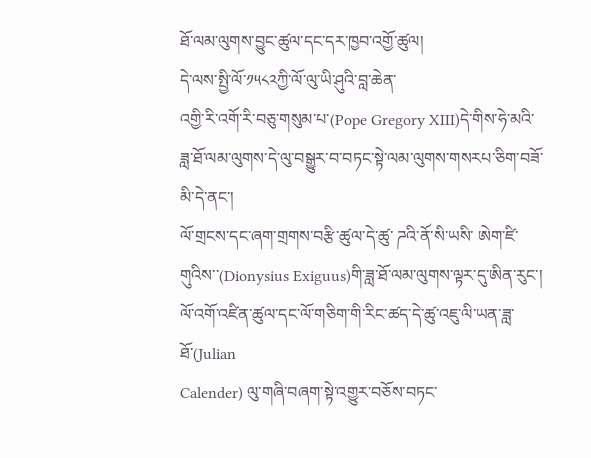ཐོ་ལམ་ལུགས་བྱུང་ཚུལ་དང་དར་ཁྱབ་འགྱོ་ཚུལ།
དེ་ལས་སྤྱི་ལོ་༡༥༨༢ཀྱི་ལོ་ལུ་ཡི་ཤུའི་བླ་ཆེན་
འགྱི་རི་འགོ་རི་བཅུ་གསུམ་པ་(Pope Gregory XIII)དེ་གིས་ཧེ་མའི་ཟླ་ཐོ་ལམ་ལུགས་དེ་ལུ་བསྒྱུར་བ་བཏང་སྟེ་ལམ་ལུགས་གསརཔ་ཅིག་བཟོ་མི་དེ་ནང་།
ལོ་གྲངས་དང་ཞག་གྲགས་བརྩི་ཚུལ་དེ་ཚུ་ ཌའི་ནོ་སི་ཡསི་ ཨེག་ཛི་གུའིས་་(Dionysius Exiguus)གི་ཟླ་ཐོ་ལམ་ལུགས་ལྟར་དུ་ཨིན་རུང་།
ལོ་འགོ་འཛིན་ཚུལ་དང་ལོ་གཅིག་གི་རིང་ཚད་དེ་ཚུ་འཇུ་ལི་ཡན་ཟླ་ཐོ་(Julian
Calender) ལུ་གཞི་བཞག་སྟེ་འགྱུར་བཅོས་བཏང་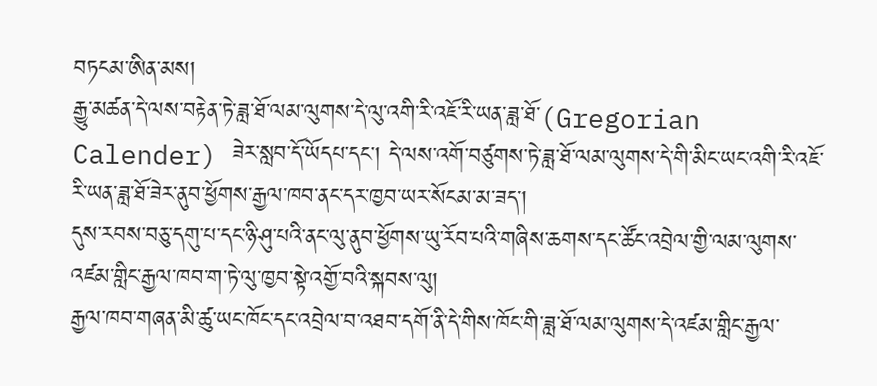བཏངམ་ཨིན་མས།
རྒྱུ་མཚན་དེ་ལས་བརྟེན་ཏེ་ཟླ་ཐོ་ལམ་ལུགས་དེ་ལུ་འགི་རི་འཇོ་རི་ཡན་ཟླ་ཐོ་(Gregorian
Calender) ཟེར་སླབ་དོ་ཡོདཔ་དང་། དེ་ལས་འགོ་བཙུགས་ཏེ་ཟླ་ཐོ་ལམ་ལུགས་དེ་གི་མིང་ཡང་འགི་རི་འཇོ་རི་ཡན་ཟླ་ཐོ་ཟེར་ནུབ་ཕྱོགས་རྒྱལ་ཁབ་ནང་དར་ཁྱབ་ཡར་སོངམ་མ་ཟད་།
དུས་རབས་བཅུ་དགུ་པ་དང་ཉི་ཤུ་པའི་ནང་ལུ་ནུབ་ཕྱོགས་ཡུ་རོབ་པའི་གཞིས་ཆགས་དང་ཚོང་འབྲེལ་གྱི་ལམ་ལུགས་འཛམ་གླིང་རྒྱལ་ཁབ་ག་ཏེ་ལུ་ཁྱབ་སྟེ་འགྱོ་བའི་སྐབས་ལུ།
རྒྱལ་ཁབ་གཞན་མི་ཚུ་ཡང་ཁོང་དང་འབྲེལ་བ་འཐབ་དགོ་ནི་དེ་གིས་ཁོང་གི་ཟླ་ཐོ་ལམ་ལུགས་དེ་འཛམ་གླིང་རྒྱལ་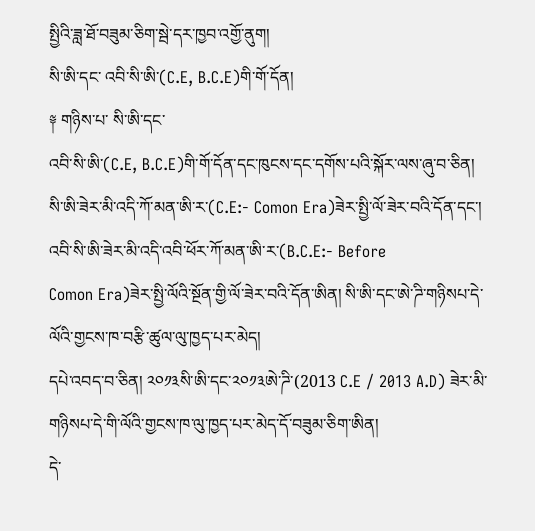སྤྱིའི་ཟླ་ཐོ་བཟུམ་ཅིག་སྦེ་དར་ཁྱབ་འགྱོ་ནུག།
སི་ཨི་དང་ འབི་སི་ཨི་(C.E, B.C.E)གི་གོ་དོན།
༈ གཉིས་པ་ སི་ཨི་དང་
འབི་སི་ཨི་(C.E, B.C.E)གི་གོ་དོན་དང་ཁུངས་དང་དགོས་པའི་སྐོར་ལས་ཞུ་བ་ཅིན།
སི་ཨི་ཟེར་མི་འདི་ཀོ་མན་ཨི་ར་(C.E:- Comon Era)ཟེར་སྤྱི་ལོ་ཟེར་བའི་དོན་དང་།
འབི་སི་ཨི་ཟེར་མི་འདི་འབི་ཕོར་ཀོ་མན་ཨི་ར་(B.C.E:- Before
Comon Era)ཟེར་སྤྱི་ལོའི་སྔོན་གྱི་ལོ་ཟེར་བའི་དོན་ཨིན། སི་ཨི་དང་ཨེ་ཌི་གཉིསཔ་དེ་ལོའི་གྱངས་ཁ་བརྩི་ཚུལ་ལུ་ཁྱད་པར་མེད།
དཔེ་འབད་བ་ཅིན། ༢༠༡༣སི་ཨི་དང་༢༠༡༣ཨེ་ཌི་(2013 C.E / 2013 A.D) ཟེར་མི་གཉིསཔ་དེ་གི་ལོའི་གྱངས་ཁ་ལུ་ཁྱད་པར་མེད་དོ་བཟུམ་ཅིག་ཨིན།
དེ་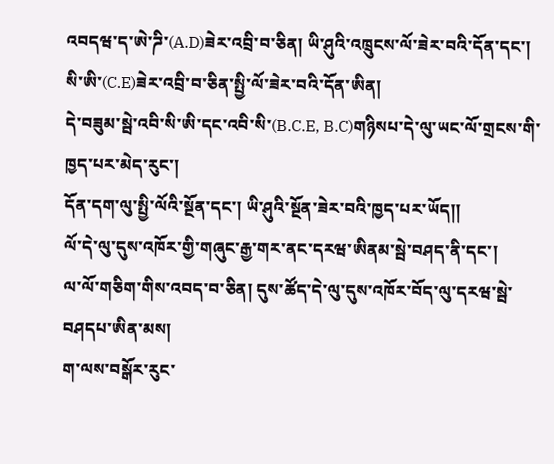འབདཝ་ད་ཨེ་ཌི་(A.D)ཟེར་འབྲི་བ་ཅིན། ཡི་ཤུའི་འཁྲུངས་ལོ་ཟེར་བའི་དོན་དང་། སི་ཨི་(C.E)ཟེར་འབྲི་བ་ཅིན་སྤྱི་ལོ་ཟེར་བའི་དོན་ཨིན།
དེ་བཟུམ་སྦེ་འབི་སི་ཨི་དང་འབི་སི་(B.C.E, B.C)གཉིསཔ་དེ་ལུ་ཡང་ལོ་གྲངས་གི་ཁྱད་པར་མེད་རུང་།
དོན་དག་ལུ་སྤྱི་ལོའི་སྔོན་དང་། ཡི་ཤུའི་སྔོན་ཟེར་བའི་ཁྱད་པར་ཡོད།།
ལོ་དེ་ལུ་དུས་འཁོར་གྱི་གཞུང་རྒྱ་གར་ནང་དརཝ་ཨིནམ་སྦེ་བཤད་ནི་དང་།
ལ་ལོ་གཅིག་གིས་འབད་བ་ཅིན། དུས་ཚོད་དེ་ལུ་དུས་འཁོར་བོད་ལུ་དརཝ་སྦེ་བཤདཔ་ཨིན་མས།
ག་ལས་བསྒོར་རུང་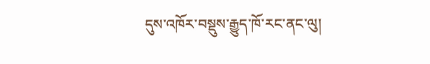དུས་འཁོར་བསྡུས་རྒྱུད་ཁོ་རང་ནང་ལུ།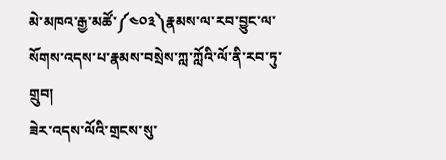མེ་མཁའ་རྒྱ་མཚོ་༼༤༠༣༽རྣམས་ལ་རབ་བྱུང་ལ་སོགས་འདས་པ་རྣམས་བསྲེས་ཀླ་ཀློའི་ལོ་ནི་རབ་ཏུ་གྲུབ།
ཟེར་འདས་ལོའི་གྲངས་སུ་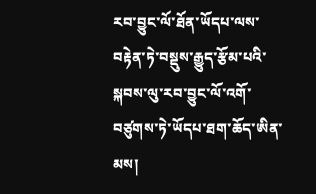རབ་བྱུང་ལོ་ཐོན་ཡོདཔ་ལས་བརྟེན་ཏེ་བསྡུས་རྒྱུད་རྩོམ་པའི་སྐབས་ལུ་རབ་བྱུང་ལོ་འགོ་བཙུགས་ཏེ་ཡོདཔ་ཐག་ཆོད་ཨིན་མས།